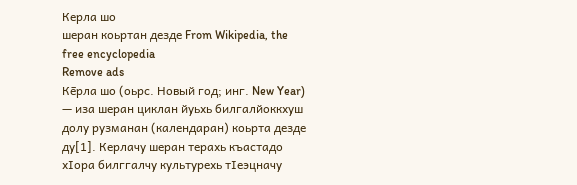Керла шо
шеран коьртан дезде From Wikipedia, the free encyclopedia
Remove ads
Ке̄рла шо (оьрс. Новый год; инг. New Year) — иза шеран циклан йуьхь билгалйоккхуш долу рузманан (календаран) коьрта дезде ду[1]. Керлачу шеран терахь къастадо хӀора билггалчу культурехь тӀеэцначу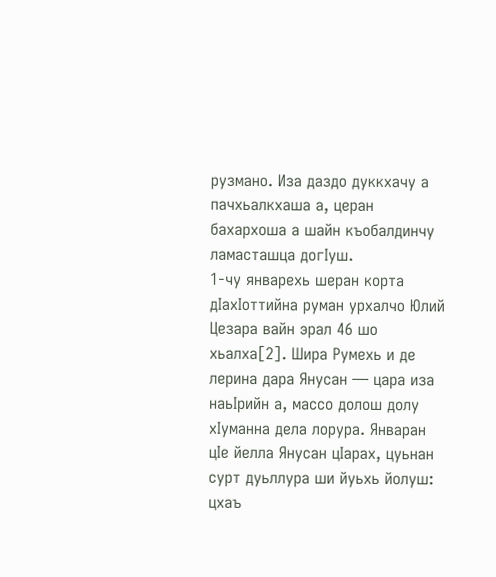рузмано. Иза даздо дуккхачу а пачхьалкхаша а, церан бахархоша а шайн къобалдинчу ламасташца догӀуш.
1-чу январехь шеран корта дӀахӀоттийна руман урхалчо Юлий Цезара вайн эрал 46 шо хьалха[2]. Шира Румехь и де лерина дара Янусан — цара иза наьӀрийн а, массо долош долу хӀуманна дела лорура. Январан цӀе йелла Янусан цӀарах, цуьнан сурт дуьллура ши йуьхь йолуш: цхаъ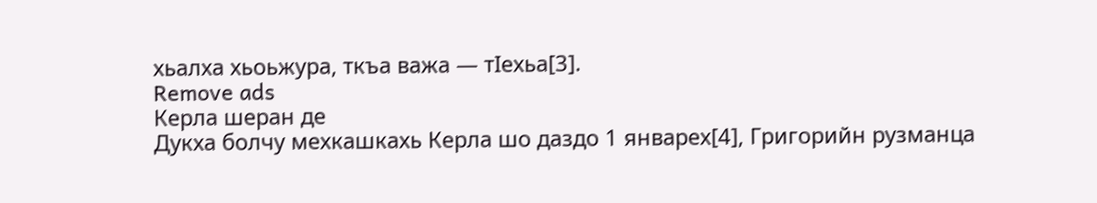хьалха хьоьжура, ткъа важа — тӀехьа[3].
Remove ads
Керла шеран де
Дукха болчу мехкашкахь Керла шо даздо 1 январех[4], Григорийн рузманца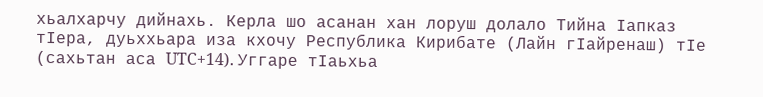хьалхарчу дийнахь. Керла шо асанан хан лоруш долало Тийна Ӏапказ тӀера, дуьххьара иза кхочу Республика Кирибате (Лайн гӀайренаш) тӀе (сахьтан аса UTC+14). Уггаре тӀаьхьа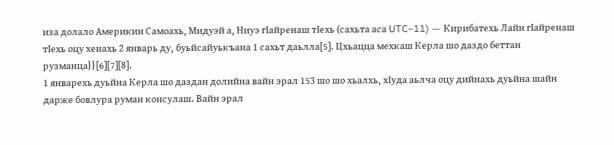иза долало Америкин Самоахь, Мидуэй а, Ниуэ гӀайренаш тӀехь (сахьта аса UTC−11) — Кирибатехь Лайн гӀайренаш тӀехь оцу хенахь 2 январь ду, буьйсайуькъана 1 сахьт даьлла[5]. Цхьацца мехкаш Керла шо даздо беттан рузманца}}[6][7][8].
1 январехь дуьйна Керла шо даздан долийна вайн эрал 153 шо шо хьалхь, хӀуда аьлча оцу дийнахь дуьйна шайн дарже бовлура руман консулаш. Вайн эрал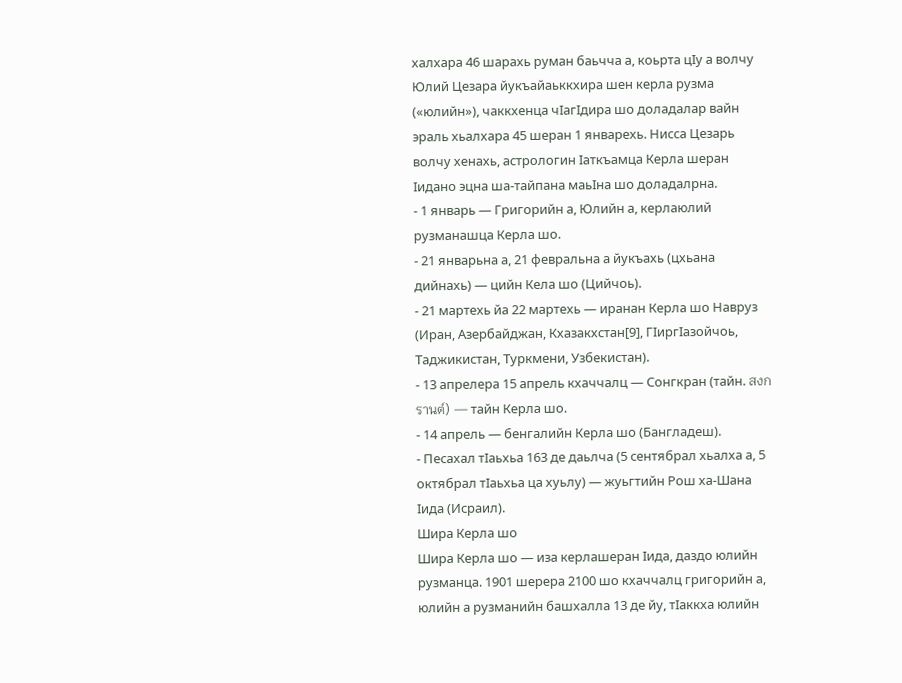халхара 46 шарахь руман баьчча а, коьрта цӀу а волчу Юлий Цезара йукъайаьккхира шен керла рузма («юлийн»), чаккхенца чӀагӀдира шо доладалар вайн эраль хьалхара 45 шеран 1 январехь. Нисса Цезарь волчу хенахь, астрологин Ӏаткъамца Керла шеран Ӏидано эцна ша-тайпана маьӀна шо доладалрна.
- 1 январь — Григорийн а, Юлийн а, керлаюлий рузманашца Керла шо.
- 21 январьна а, 21 февральна а йукъахь (цхьана дийнахь) — цийн Кела шо (Цийчоь).
- 21 мартехь йа 22 мартехь — иранан Керла шо Навруз (Иран, Азербайджан, Кхазакхстан[9], ГӀиргӀазойчоь, Таджикистан, Туркмени, Узбекистан).
- 13 апрелера 15 апрель кхаччалц — Сонгкран (тайн. สงกรานต์) — тайн Керла шо.
- 14 апрель — бенгалийн Керла шо (Бангладеш).
- Песахал тӀаьхьа 163 де даьлча (5 сентябрал хьалха а, 5 октябрал тӀаьхьа ца хуьлу) — жуьгтийн Рош ха-Шана Ӏида (Исраил).
Шира Керла шо
Шира Керла шо — иза керлашеран Ӏида, даздо юлийн рузманца. 1901 шерера 2100 шо кхаччалц григорийн а, юлийн а рузманийн башхалла 13 де йу, тӀаккха юлийн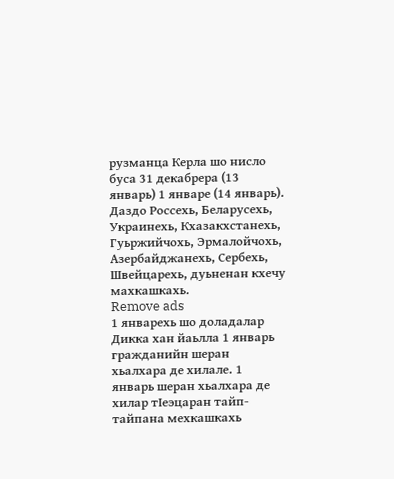рузманца Керла шо нисло буса 31 декабрера (13 январь) 1 январе (14 январь). Даздо Россехь, Беларусехь, Украинехь, Кхазакхстанехь, Гуьржийчохь, Эрмалойчохь, Азербайджанехь, Сербехь, Швейцарехь, дуьненан кхечу махкашкахь.
Remove ads
1 январехь шо доладалар
Дикка хан йаьлла 1 январь гражданийн шеран хьалхара де хилале. 1 январь шеран хьалхара де хилар тӀеэцаран тайп-тайпана мехкашкахь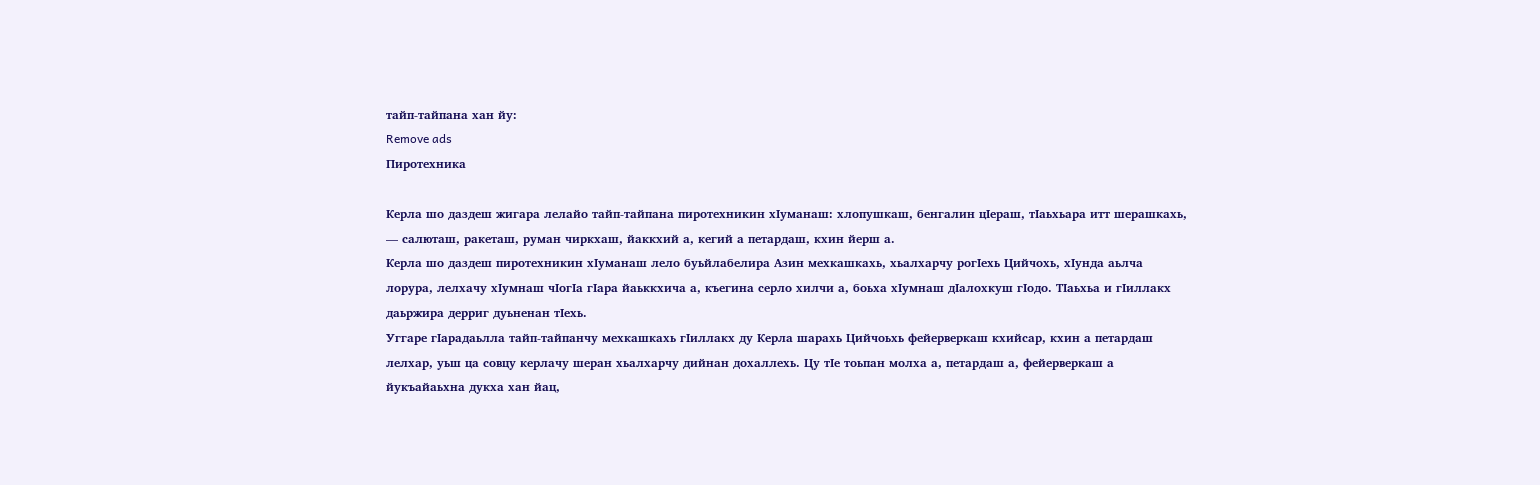тайп-тайпана хан йу:
Remove ads
Пиротехника

Керла шо даздеш жигара лелайо тайп-тайпана пиротехникин хӀуманаш: хлопушкаш, бенгалин цӀераш, тӀаьхьара итт шерашкахь, — салюташ, ракеташ, руман чиркхаш, йаккхий а, кегий а петардаш, кхин йерш а.
Керла шо даздеш пиротехникин хӀуманаш лело буьйлабелира Азин мехкашкахь, хьалхарчу рогӀехь Цийчохь, хӀунда аьлча лорура, лелхачу хӀумнаш чӀогӀа гӀара йаьккхича а, къегина серло хилчи а, боьха хӀумнаш дӀалохкуш гӀодо. ТӀаьхьа и гӀиллакх даьржира дерриг дуьненан тӀехь.
Уггаре гӀарадаьлла тайп-тайпанчу мехкашкахь гӀиллакх ду Керла шарахь Цийчоьхь фейерверкаш кхийсар, кхин а петардаш лелхар, уьш ца совцу керлачу шеран хьалхарчу дийнан дохаллехь. Цу тӀе тоьпан молха а, петардаш а, фейерверкаш а йукъайаьхна дукха хан йац,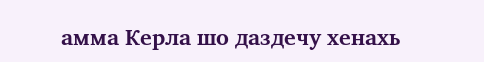амма Керла шо даздечу хенахь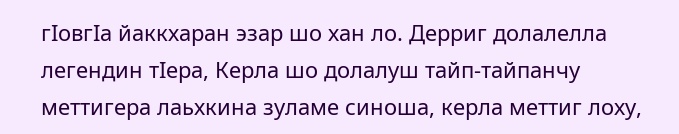гӀовгӀа йаккхаран эзар шо хан ло. Дерриг долалелла легендин тӀера, Керла шо долалуш тайп-тайпанчу меттигера лаьхкина зуламе синоша, керла меттиг лоху,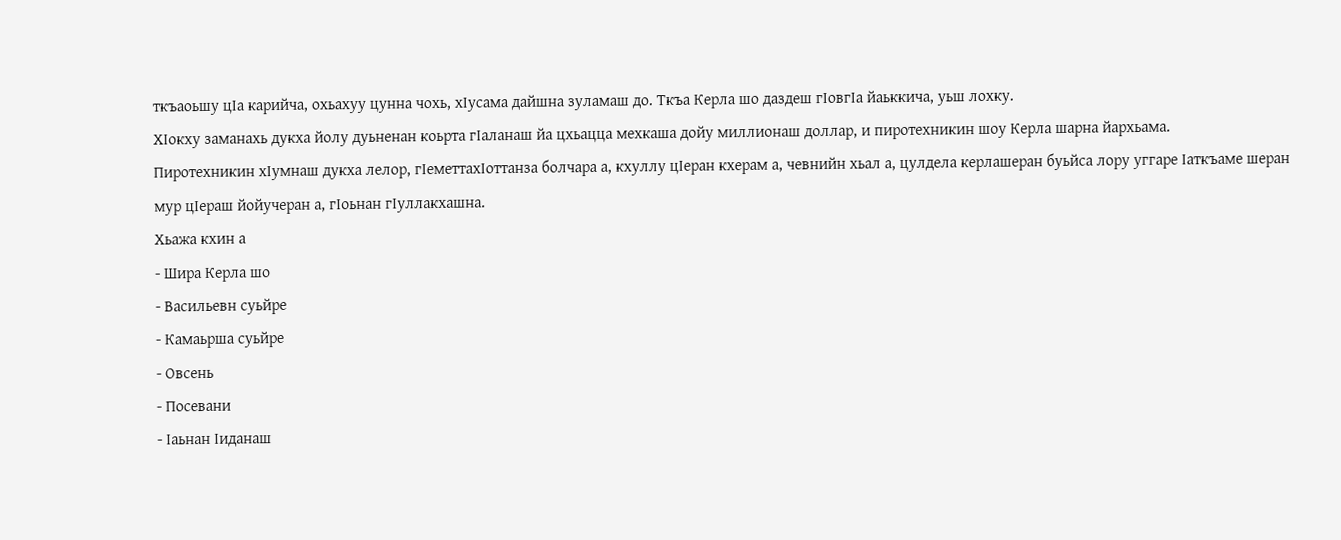ткъаоьшу цӀа карийча, охьахуу цунна чохь, хӀусама дайшна зуламаш до. Ткъа Керла шо даздеш гӀовгӀа йаьккича, уьш лохку.
ХӀокху заманахь дукха йолу дуьненан коьрта гӀаланаш йа цхьацца мехкаша дойу миллионаш доллар, и пиротехникин шоу Керла шарна йархьама.
Пиротехникин хӀумнаш дукха лелор, гӀеметтахӀоттанза болчара а, кхуллу цӀеран кхерам а, чевнийн хьал а, цулдела керлашеран буьйса лору уггаре Ӏаткъаме шеран мур цӀераш йойучеран а, гӀоьнан гӀуллакхашна.
Хьажа кхин а
- Шира Керла шо
- Васильевн суьйре
- Камаьрша суьйре
- Овсень
- Посевани
- Ӏаьнан Ӏиданаш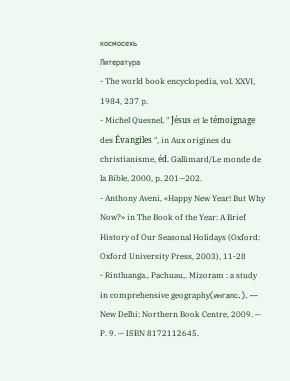космосехь
Литература
- The world book encyclopedia, vol. XXVI, 1984, 237 p.
- Michel Quesnel, " Jésus et le témoignage des Évangiles ", in Aux origines du christianisme, éd. Gallimard/Le monde de la Bible, 2000, p. 201—202.
- Anthony Aveni, «Happy New Year! But Why Now?» in The Book of the Year: A Brief History of Our Seasonal Holidays (Oxford: Oxford University Press, 2003), 11-28
- Rintluanga., Pachuau,. Mizoram : a study in comprehensive geography(ингалс.). — New Delhi: Northern Book Centre, 2009. — P. 9. — ISBN 8172112645.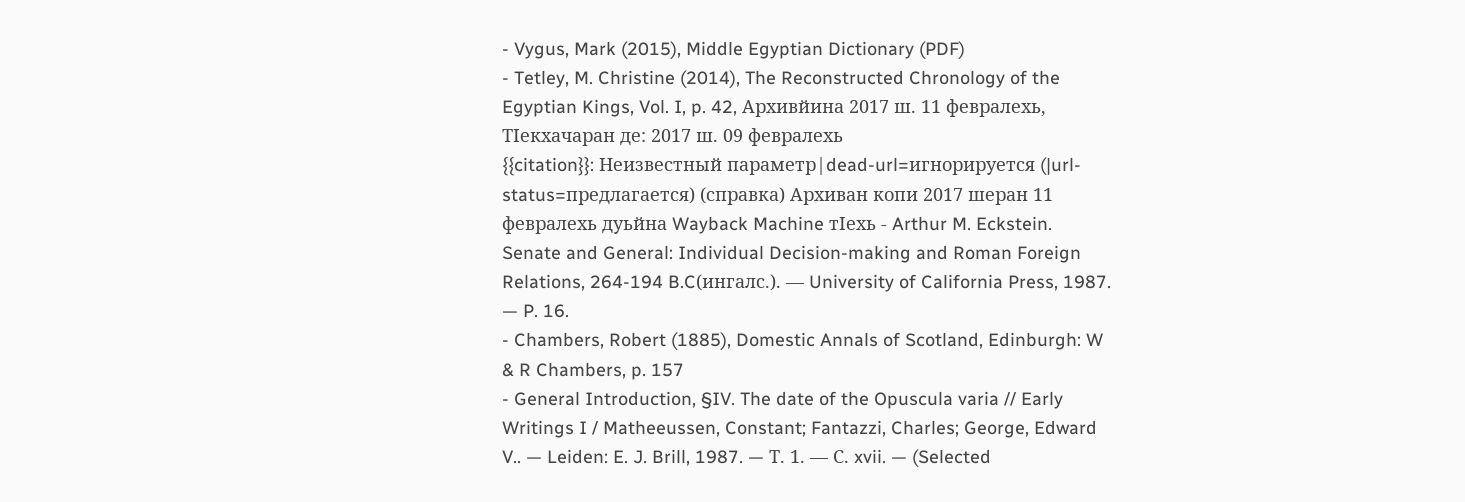- Vygus, Mark (2015), Middle Egyptian Dictionary (PDF)
- Tetley, M. Christine (2014), The Reconstructed Chronology of the Egyptian Kings, Vol. I, p. 42, Архивйина 2017 ш. 11 февралехь, ТӀекхачаран де: 2017 ш. 09 февралехь
{{citation}}: Неизвестный параметр|dead-url=игнорируется (|url-status=предлагается) (справка) Архиван копи 2017 шеран 11 февралехь дуьйна Wayback Machine тӀехь - Arthur M. Eckstein. Senate and General: Individual Decision-making and Roman Foreign Relations, 264-194 B.C(ингалс.). — University of California Press, 1987. — P. 16.
- Chambers, Robert (1885), Domestic Annals of Scotland, Edinburgh: W & R Chambers, p. 157
- General Introduction, §IV. The date of the Opuscula varia // Early Writings I / Matheeussen, Constant; Fantazzi, Charles; George, Edward V.. — Leiden: E. J. Brill, 1987. — Т. 1. — С. xvii. — (Selected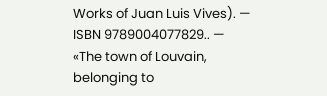Works of Juan Luis Vives). — ISBN 9789004077829.. — «The town of Louvain, belonging to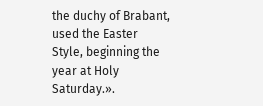the duchy of Brabant, used the Easter Style, beginning the year at Holy Saturday.».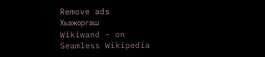Remove ads
Хьажоргаш
Wikiwand - on
Seamless Wikipedia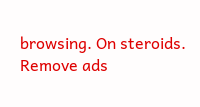browsing. On steroids.
Remove ads